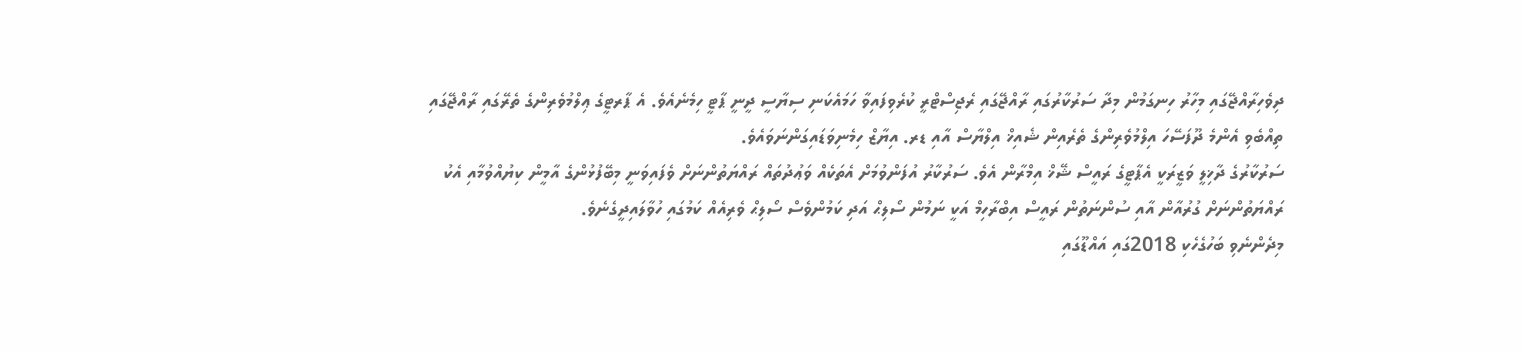ދިވެހިރާއްޖޭގައި މިހާރު ހިނގަމުން މިދާ ސަރުކާރުގައި ރާއްޖޭގައި ރެޖިސްޓްރީ ކުރެވިފައިވާ ހަމައެކަނި ސިޔާސީ ދީނީ ޕާޓީ ހިމެނެއެވެ. އެ ޕާރޓީގެ ޢިލްމުވެރިންގެ ތެރޭގައި ރާއްޖޭގައި ތިއްބެވި އެންމެ ދޫފަސޭހަ އިލްމުވެރިންގެ ތެރެއިން ޝެއިޚް އިލްޔާސް އާއި ޑރ. އިޔާޒް ހިމެނިވަޑައިގަންނަވައެވެ.
ސަރުކާރުގެ ދާޚިލީ ވަޒީރަކީ އެޕާޓީގެ ރައީސް ޝޭޚް އިމްރާން އެވެ. ސަރުކާރު އުފަންވުމަށް އެތަކެއް ވަޢުދުތައް ރައްޔަތުންނަށް ވެފައިވަނީ މިބޭފުޅުންގެ އާމީން ކިޔުއްވުމާއި އެކު ރައްޔަތުންނަށް ގުރުއާން އާއި ސުންނަތުން ރައީސް އިބްރާހިމް އަކީ ނަމުން ސޯލިޙް އަދި ކަމުންވެސް ސޯލިޙް ވެރިއެއް ކަމުގައި ހުވާލައިދީގެނެވެ.
މިދެންނެވި ބަހުގެހެކި 2018ގައި އައްޑޫގައި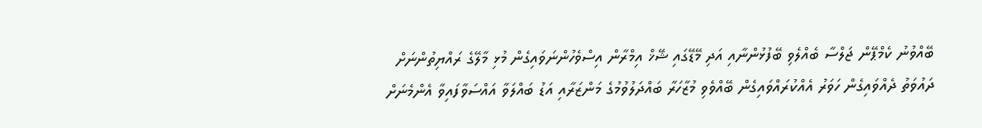ބޭއްވުނު ކެމްޕޭން ޖަލްސާ ބެއްލެވި ބޭފުޅުންނާއި އަދި މޭޑޭގައި ޝޭޚް އިމްރާން އިސްވެހުންނަވައިގެން މުޅި މާލޭގެ ރައްޔިތުންނަށް ދައުވަތު ދެއްވައިގެން ހަވަރު އެއްކުރައްވައިގެން ބޭއްވެވި މުޒާހަރާ ބައްދަލުވުމުގެ މަންޒަރާއި އަޑު ބައްލަވާ އައްސަވާފައިވާ އެންމެނަށް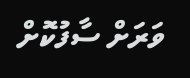ވަރަށް ސާފުކޮށް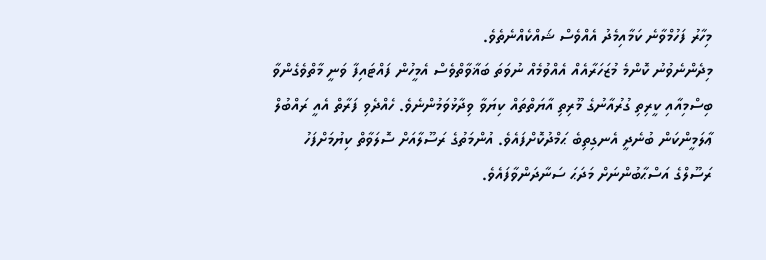މިހާރު ފަހުމްވާނެ ކަމާއިމެދު އެއްވެސް ޝައްކެއްނެތެވެ.
މިދެންނެވުނު ކޮންމެ މުޒަހަރާއެއް އެއްވުމެއް ނުވަތަ ބަޣާވާތްވެސް އެމީހުން ފައްޓައިފާ ވަނީ މާތްވެގެންވާ ބިސްމިއާއި ކީރިތި ގުރުއާނުގެ މޫރިތި އާޔަތްތައް ކިޔަވާ ވިދާޅުވަމުންނެވެ. ހެއްދެވި ފަރާތް އެއީ ރައްބުލް ޢާލަމީންކަން ބުނެދީ އެނގިތިބެ ޙަމްދުކޮށްފައެވެ. އުންމަތުގެ ރަސޫލާއަށް ސޮލަވާތް ކިޔުމަށްފަހު ރަސޫލްގެ އަސްޙާބުންނަށް މަދަޙަ ސަނާދަންވާފައެވެ.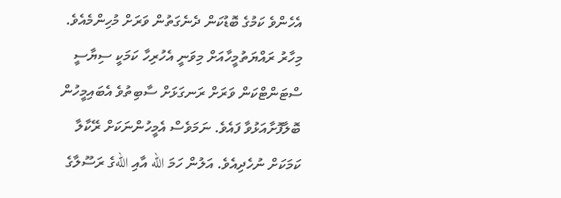އެހެންވެ ކަމުގެ ބޮޑުކަން ދެނެގަތުން ވަރަށް މުހިންމެއެވެ.
މިހާރު ރައްޔަތުމީހާއަށް މިވަނީ އެހުރިހާ ކަމަކީ ސިޔާސީ ސްޓަންޓްކަން ވަރަށް ރަނގަޅަށް ސާބިތުވެ އެބައިމީހުން ބޮލާފޮށާއަޅުވާ ފައެވެ. ނަމަވެސް އެމީހުންނަކަށް ރޭކާލާ ކަމަކަށް ނުހެދިއެވެ. އަލުން ހަމަ الله އާއި اللهގެ ރަސޫލާގެ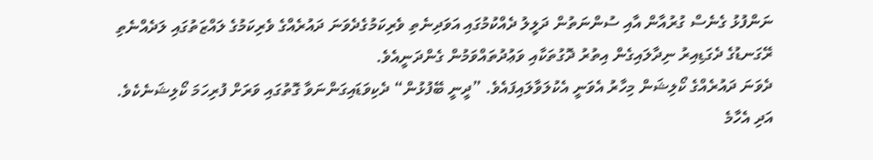ނަންފުޅު ގެނެސް ގުރުއާން އާއި ސުންނަތުން ދަލީލު ދެއްކުމުގައި އަވަދިނެތި ވެރިކަމުގެދެވަނަ ދައުރެއްގެ ވެރިކަމުގެ ލައްޒަތުގައި ލަދެއްނެތި ރޭގަނޑުގެ ދެގަޑިއިރު ނިދާލައިގެން އިތުރު ދޮގުތަކާއި ވަޢުދުތައްވަމުން ގެންދަނީއެވެ.
ދެވަނަ ދައުރެއްގެ ކޯލިޝަން މިހާރު އެވަނީ އެކުލަވާލައިފައެވެ. ”ދީނީ ބޭފުޅުން“ ދެކިވަޑައިގަންނަވާ ގޮތުގައި ވަރަށް ފުރިހަމަ ކޯލިޝަނެކެވެ. އަދި އެހާމެ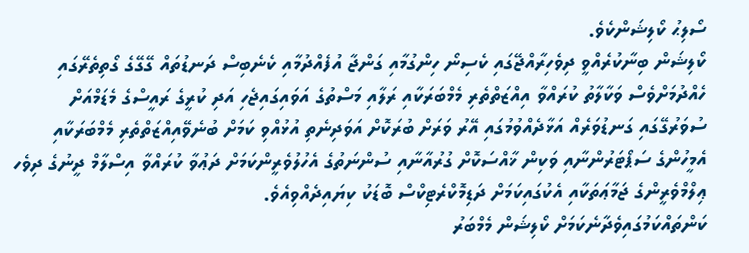ސޯލިޙު ކޯލިޝަންކެވެ.
ކޯލިޝަން ބިނާކުރެއްވީ ދިވެހިރާއްޖޭގައި ކެސިނޯ ހިންގުމާއި ގަންޖާ އުފެއްދުމާއި ކެނެބިސް ދަނޑުތައް ގޭގޭގެ ގޯތިތެރޭގައި ހެއްދުމަށްވެސް ވަކާލާތު ކުރައްވާ އިއްޒަތްތެރި މެމްބަރަކާއި ރަލާއި މަސްތުގެ އަވައިގައިޖެހި އަދި ކުރީގެ ރައީސްގެ މެޑަމްއަށް ސުވަރުގޭގައި ގަނޑުވަރެއް އަޅާދެއްވުމުގައި އޭރު ވަރަށް ބުރަކޮށް އަވަދިނެތި އުޅުއްވި ކަމަށް ބުނެވޭއިއްޒަތްތެރި މެމްބަރަކާއި އެމީހުންގެ ސަޕޯޓަރުންނާއި ވަކިން ޚާއްސަކޮށް ގުރުއާނާއި ސުންނަތުގެ އެހުލުވެރީންކަމަށް ދަޢުވާ ކުރައްވާ އިސްލާމް ދީނުގެ ދިވެހ ޢިލްމްވެރީންގެ ޖަމާޢަތަކާއި އެކުގައިކަމަށް ދަޑިމޮކްރެޓިކްސް ބޮޑަކު ކިޔައިދެއްވިއެވެ.
ކަންތައްކަމުގައިވެދާނެކަމަށް ކޯލިޝަން މެމްބަރު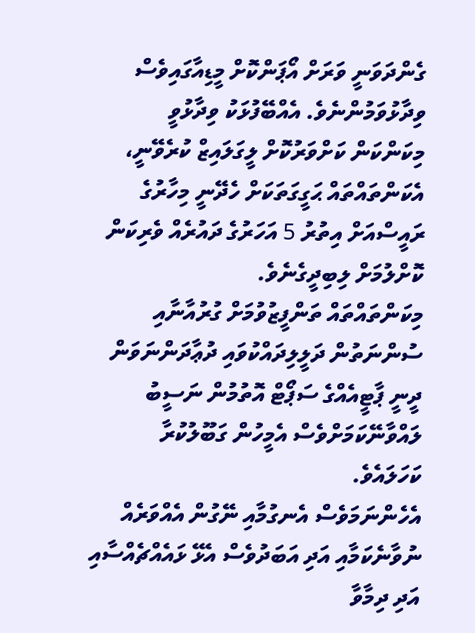ގެންދަވަނީ ވަރަށް އޯޕަންކޮށް މީޑިއާގައިވެސް ވިދާޅުވަމުންނެވެ. އެއްބޭފުޅަކު ވިދާޅުވީ މިކަންކަން ކަށްވަރުކޮށް ލީގަލައިޒް ކުރެވޭނީ، އެކަންތައްތައް ޙަގީގަތަކަށް ހެދޭނީ މިހާރުގެ ރައީސްއަށް އިތުރު 5 އަހަރުގެ ދައުރެއް ވެރިކަން ކޮށްލުމަށް ލިބިދީގެނެވެ.
މިކަންތައްތައް ތަންފީޒުވުމަށް ގުރުއާނާއި ސުންނަތުން ދަލީލިދައްކުވައި ދުޢާދަންނަވަން ދީނީ ޕާޓީއެއްގެ ސަޕޯޓް އޮތުމުން ނަސީބު ލައްވާނޭކަމަށްވެސް އެމީހުން ގަބޫލުކުރާ ކަހަލައެވެ.
އެހެންނަމަވެސް އެނގުމާއި ނޭގުން އެއްވަރެއް ނުވާނެކަމާއި އަދި އަބަދުވެސް އެޅޭ ޅައެއްޗެއްސާއި އަދި ދިމާވާ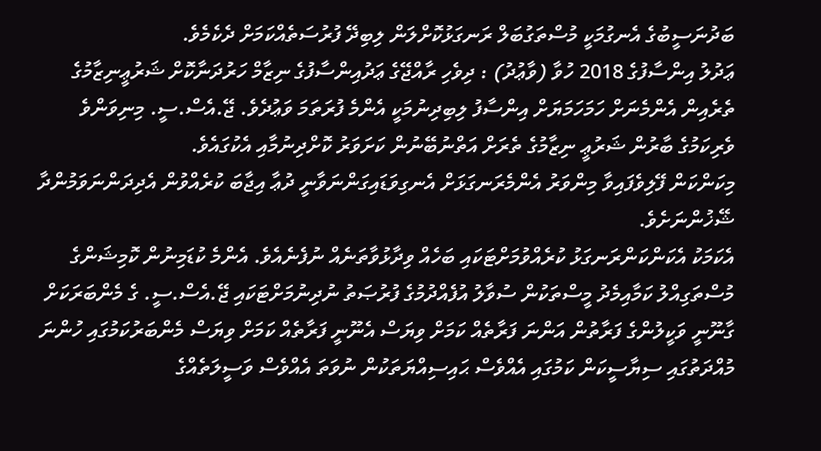ބަދުނަސީބުގެ އެނގުމަކީ މުސްތަގުބަލް ރަނގަޅުކޮށްލަން ލިބިދޭ ފުރުސަތެއްކަމަށް ދެކެމެވެ.
ޢަދުލު އިންސާފުގެ 2018 ހުވާ (ވާޢުދު) : ދިވެހި ރާއްޖޭގެ ޢަދުއިންސާފުގެ ނިޒާމް ހަރުދަނާކޮށް ޝަރުޢީނިޒާމުގެ ތެރެއިން އެންމެނަށް ހަމަހަމަޔަށް އިންސާފު ލިބިދިނުމަކީ އެންމެ ފުރަތަމަ ވަޢުދެވެ. ޖޭ.އެސް.ސީ. މިނިވަންވެ ވެރިކަމުގެ ބާރުން ޝަރުޢީ ނިޒާމުގެ ތެރަށް އަތްނުބޭނުން ކަށަވަރު ކޮށްދިނުމާއި އެކުގައެވެ.
މިކަންކަން ފޭލިވެފައިވާ މިންވަރު އެންމެރަނގަޅަށް އެނގިވަޑައިގަންނަވާނީ ދުޢާ އިޖާބަ ކުރެއްވުން އެދިދަންނަވަމުންދާ ޝޭޚުންނަށެވެ.
އެކަމަކު އެކަންކަންރަނގަޅު ކުރެއްވުމަށްޓަކައި ބަހެއް ވިދާޅުވާތަނެއް ނުފެނެއެވެ. އެންމެ ކުޑަމިނުން ކޮމިޝަންގެ މުސްތަގިއްލު ކަމާއިމެދު މީސްތަކުން ސުވާލު އުފެއްދުމުގެ ފުރުޞަތު ނުދިނުމަށްޓަކައި ޖޭ.އެސް.ސީ. ގެ މެންބަރަކަށް ގާނޫނީ ވަކީލުންގެ ފަރާތުން އަންނަ ފަރާތެއް ކަމަށް ވިޔަސް އެނޫނީ ފަރާތެއް ކަމަށް ވިޔަސް މެންބަރުކަމުގައި ހުންނަ މުއްދަތުގައި ސިޔާސީކަން ކަމުގައި އެއްވެސް ޙައިސިއްޔަތަކުން ނުވަތަ އެއްވެސް ވަސީލަތެއްގެ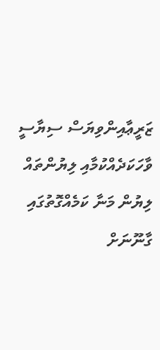ޒަރީޢާއިންވިޔަސް ސިޔާސީ ވާހަކަދެއްކުމާއި ލިޔުންތައް ލިޔުން މަނާ ކަމެއްގޮތުގައި ގާނޫނަށް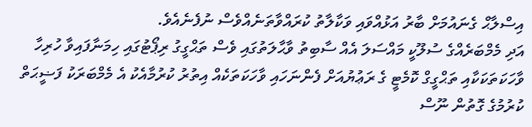އިސްލާޙް ގެނައުމަށް ބާރު އަޅުއްވައި ވަކާލާތު ކުރައްވާތަނެއްވެސް ނުފެނެއެވެ.
އަދި މެމްބަރެއްގެ ސުލޫކީ މައްސަލަ އެއް ސާބިތު ވާޙާލަތުގައި ވެސް ތަޙްގީގު ރިޕޯޓުގައި ހިމަނާފައިވާ ހުރިހާ ވާހަކަތަކަކާއި ތަޙްގީގް ކޮމެޓީ ގެ ރަޢުޔުއަށް ފެންނަހައި ވާހަކަތަކެއް އިތުރު ކުރުމާއެކު އެ މެމްބަރަކު ފަޟީޙަތް ކުރުމުގެ ގޮތުން ނޫސް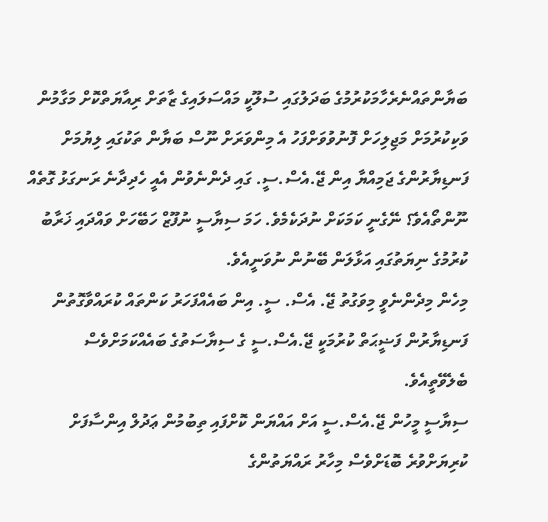ބަޔާންތައްނެރެހާމަކުރުމުގެ ބަދަލުގައި ސުލޫކީ މައްސަލައިގެ ޒާތަށް ރިއާޔަތްކޮށް މަގާމުން ވަކިކުރުމަށް މަޖިލިހަށް ފޮނުވުވަށްފަހު އެ މިންވަރަށް ނޫސް ބަޔާން ތަކުގައި ލިޔުމަށް ފަނޑިޔާރުންގެ ޖަމިއްޔާ އިން ޖޭ.އެސް.ސީ. ގައި ދެންނެވުން އެއީ ހެދިދާނެ ރަނގަޅު ގޮތެއް ނޫންތޯއެވެ؟ ނޭގެނީ ކަމަކަށް ނުދަކެމެވެ. ހަމަ ސިޔާސީ ނުފޫޒް ހަބޭހަށް ވައްދައި ޚަރާބު ކުރުމުގެ ނިޔަތުގައި އަޅާލަން ބޭނުން ނުވަނީއެވެ.
މިހެން މިދެންނެވީ މިވަގުތު ޖޭ. އެސް. ސީ. އިން ބައެއްފަހަރު ކަންތައް ކުރައްވާގޮތުން ފަނޑިޔާރުން ފަޟީޙަތް ކުރުމަކީ ޖޭ.އެސް.ސީ ގެ ސިޔާސަތުގެ ބައެއްކަމަށްވެސް ބެލެވޭތީއެވެ.
ސިޔާސީ މީހުން ޖޭ.އެސް.ސީ އަށް އައްޔަން ކޮށްފައި ތިބުމުން ޢަދުލް އިންސާފަށް ކުރިޔަށްވުރެ ބޮޑަށްވެސް މިހާރު ރައްޔަތުންގެ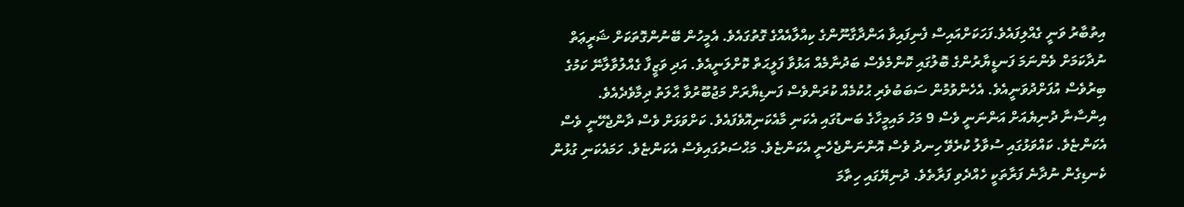އިތުބާރު ވަނީ ގެއްލިފައެވެ.ފަހަކަށްއައިސް ފެނިފައިވާ އަންދާގާނޫންގެ ކިއްލާއެއްގެ ގޮތުގައެވެ. އެމީހުން ބޭނުންގޮތަކަށް ޝަރީޢަތް ނުދާކަމަށް ވެންނަމަ ފަނޑީޔާރުންގެ ބޮލުގައި ކޮންމެވެސް ބަދުނާމެއް އަޅުވާ ފަލީޙަތް ކޮށްލަނީއެވެ. އަދި ވަޒީފާ ގެއްލުވާލާނޭ ކަމުގެ ބިރުވެސް އުފަށްދުވަނީއެވެ. އެހެންވުމުން ސަބަބުވެރި ޙުކުމެއް ކުރަންވެސް ފަނޑިޔާރަށް މަޖުބޫރުވާ ޙާލަތު ދިމާވެދެއެވެ.
އިންސާނާ ދުނިޔެއަށް އަންނަނީ ވެސް 9 މަހު މައިމީހާގެ ބަނޑުގައި އެކަނި މާއެކަނިއޮވެފައެވެ. ކަށްވަޅަށް ވެސް ދާންޖެހޭނީ ވެސް އެކަންޏެވެ. ކައްވަޅުގައި ސުވާލު ކުރެވޭ ހިނދު ވެސް އޮންނަންޖެހެނީ އެކަންޏެވެ. މަޙްސަރުގައިވެސް އެކަންޏެވެ. ހަމައެކަނި ގުޅުން ކެނޑިގެން ނުދާނެ ފަރާތަކީ ހެއްދެވި ފަރާތެވެ. ދުނިޔޭގައި ހިތާމަ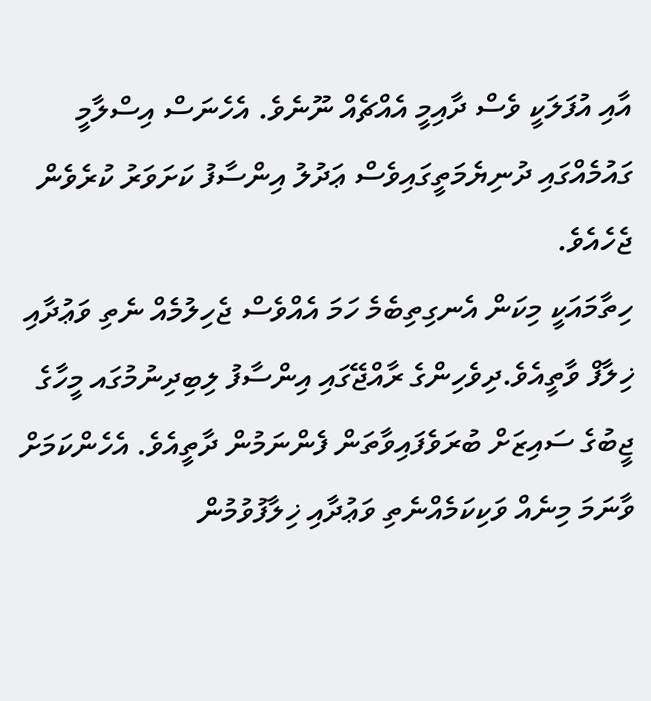އާއި އުފަލަކީ ވެސް ދާއިމީ އެއްޗެއް ނޫނެވެ. އެހެނަސް އިސްލާމީ ގައުމެއްގައި ދުނިޔެމަތީގައިވެސް ޢަދުލު އިންސާފު ކަށަވަރު ކުރެވެން ޖެހެއެވެ.
ހިތާމައަކީ މިކަން އެނގިތިބެމެ ހަމަ އެއްވެސް ޖެހިލުމެއް ނެތި ވަޢުދާއި ޚިލާފް ވާތީއެވެ.ދިވެހިންގެ ރާއްޖޭގައި އިންސާފު ލިބިދިނުމުގައ މީހާގެ ޖީބުގެ ސައިޒަށް ބުރަވެފައިވާތަން ފެންނަމުން ދާތީއެވެ. އެހެންކަމަށް ވާނަމަ މިނެއް ވަކިކަމެއްނެތި ވަޢުދާއި ޚިލާފުވުމުން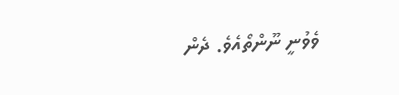ވެވުނީ ނޫންތޯއެވެ. ދެން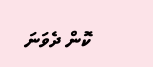ކޮން ދެވަނަ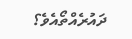ދައުރެއްތޯއެވެ؟